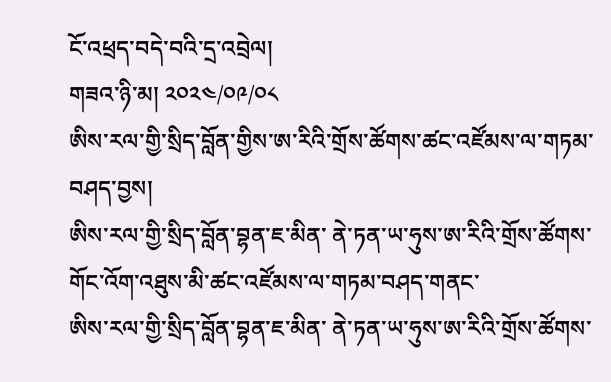ངོ་འཕྲད་བདེ་བའི་དྲ་འབྲེལ།
གཟའ་ཉི་མ། ༢༠༢༤/༠༩/༠༨
ཨིས་རལ་གྱི་སྲིད་བློན་གྱིས་ཨ་རིའི་གྲོས་ཚོགས་ཚང་འཛོམས་ལ་གཏམ་བཤད་བྱས།
ཨིས་རལ་གྱི་སྲིད་བློན་བྷན་ཇ་མིན་ ནེ་ཏན་ཡ་ཧུས་ཨ་རིའི་གྲོས་ཚོགས་གོང་འོག་འཐུས་མི་ཚང་འཛོམས་ལ་གཏམ་བཤད་གནང་
ཨིས་རལ་གྱི་སྲིད་བློན་བྷན་ཇ་མིན་ ནེ་ཏན་ཡ་ཧུས་ཨ་རིའི་གྲོས་ཚོགས་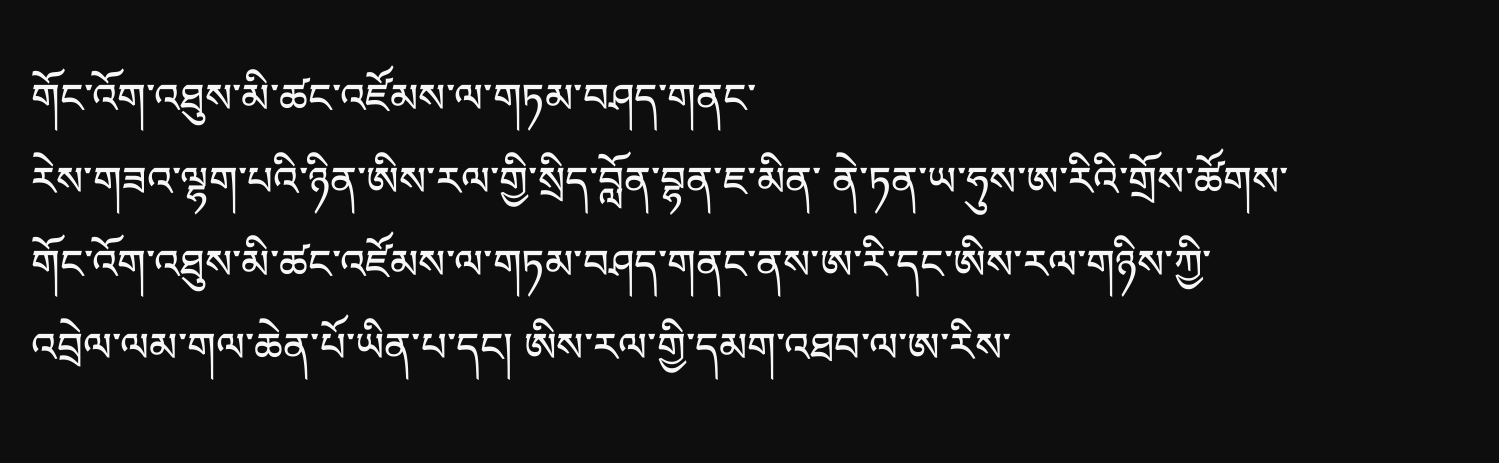གོང་འོག་འཐུས་མི་ཚང་འཛོམས་ལ་གཏམ་བཤད་གནང་
རེས་གཟའ་ལྷག་པའི་ཉིན་ཨིས་རལ་གྱི་སྲིད་བློན་བྷན་ཇ་མིན་ ནེ་ཏན་ཡ་ཧུས་ཨ་རིའི་གྲོས་ཚོགས་གོང་འོག་འཐུས་མི་ཚང་འཛོམས་ལ་གཏམ་བཤད་གནང་ནས་ཨ་རི་དང་ཨིས་རལ་གཉིས་ཀྱི་འབྲེལ་ལམ་གལ་ཆེན་པོ་ཡིན་པ་དང། ཨིས་རལ་གྱི་དམག་འཐབ་ལ་ཨ་རིས་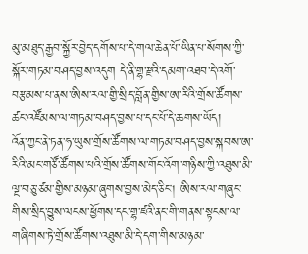མུ་མཐུད་རྒྱབ་སྐྱོར་བྱེད་དགོས་པ་དེ་གལ་ཆེན་པོ་ཡིན་པ་སོགས་ཀྱི་སྐོར་གཏམ་བཤད་བྱས་འདུག དེ་ནི་གྷ་རྫའི་དམག་འཐབ་དེ་འགོ་བརྩམས་པ་ནས་ཨིས་རལ་གྱི་སྲིད་བློན་གྱིས་ཨ་རིའི་གྲོས་ཚོགས་ཚང་འཛོམས་ལ་གཏམ་བཤད་བྱས་པ་དང་པོ་དེ་ཆགས་ཡོད།
འོན་ཀྱང་ནེ་ཏན་ཧ་ཡུས་གྲོས་ཚོགས་ལ་གཏམ་བཤད་བྱས་སྐབས་ཨ་རིའི་མང་གཙོ་ཚོགས་པའི་གྲོས་ཚོགས་གོང་འོག་གཉིས་ཀྱི་འཐུས་མི་ལྔ་བཅུ་ཙམ་གྱིས་མཉམ་ཞུགས་བྱས་མེད་ཅིང། ཨིས་རལ་གཞུང་གིས་སྲིད་བྱུས་ལངས་ཕྱོགས་དང་གྷ་ཛའི་ནང་གི་གནས་སྟངས་ལ་གཞིགས་ཏེ་གྲོས་ཚོགས་འཐུས་མི་དེ་དག་གིས་མཉམ་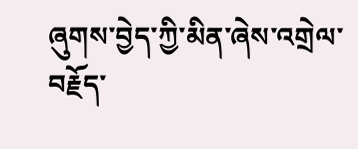ཞུགས་བྱེད་ཀྱི་མིན་ཞེས་འགྲེལ་བརྗོད་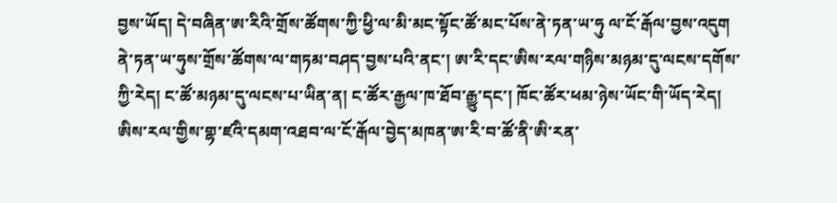བྱས་ཡོད། དེ་བཞིན་ཨ་རིའི་གྲོས་ཚོགས་ཀྱི་ཕྱི་ལ་མི་མང་སྟོང་ཚོ་མང་པོས་ནེ་ཏན་ཡ་ཧུ ལ་ངོ་རྒོལ་བྱས་འདུག
ནེ་ཏན་ཡ་ཧུས་གྲོས་ཚོགས་ལ་གཏམ་བཤད་བྱས་པའི་ནང་། ཨ་རི་དང་ཨིས་རལ་གཉིས་མཉམ་དུ་ལངས་དགོས་ཀྱི་རེད། ང་ཚོ་མཉམ་དུ་ལངས་པ་ཡིན་ན། ང་ཚོར་རྒྱལ་ཁ་ཐོབ་རྒྱུ་དང་། ཁོང་ཚོར་ཕམ་ཉེས་ཡོང་གི་ཡོད་རེད། ཨིས་རལ་གྱིས་གྷ་ཛའི་དམག་འཐབ་ལ་ངོ་རྒོལ་བྱེད་མཁན་ཨ་རི་བ་ཚོ་ནི་ཨི་རན་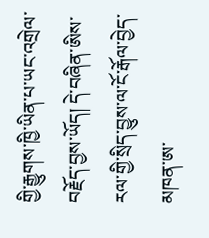གྱི་རྒྱུགས་ཁྱི་ཡིན་པ་ཡང་འགྲེལ་བརྗོད་བྱས་ཡོད། དེ་བཞིན་ཨིས་རལ་གྱི་སྲིད་བྱུས་ལ་ངོ་རྒོལ་བྱེད་མཁན་ཨ་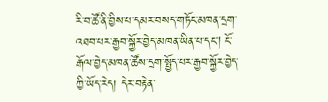རི་བ་ཚོ་ནི་བྱིས་པ་དམར་བསད་གཏོང་མཁན་དྲག་འཐབ་པར་རྒྱབ་སྐྱོར་བྱེད་མཁན་ཡིན་པ་དང། ངོ་རྒོལ་བྱེད་མཁན་ཚོས་དྲག་སྤྱོད་པར་རྒྱབ་སྐྱོར་བྱེད་ཀྱི་ཡོད་རེད། དེར་བརྟེན་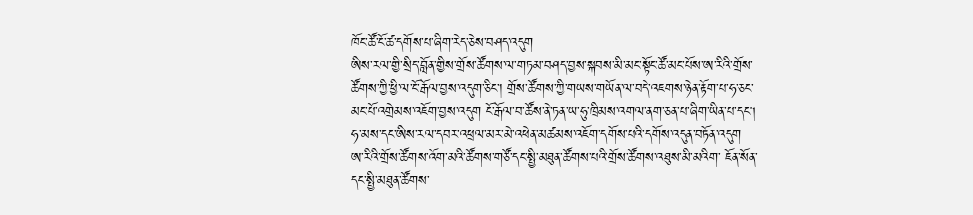ཁོང་ཚོ་ངོ་ཚ་དགོས་པ་ཞིག་རེད་ཅེས་བཤད་འདུག
ཨིས་རལ་གྱི་སྲིད་བློན་གྱིས་གྲོས་ཚོགས་ལ་གཏམ་བཤད་བྱས་སྐབས་མི་མང་སྟོང་ཚོ་མང་པོས་ཨ་རིའི་གྲོས་ཚོགས་ཀྱི་ཕྱི་ལ་ངོ་རྒོལ་བྱས་འདུག་ཅིང་། གྲོས་ཚོགས་ཀྱི་གཡས་གཡོན་ལ་བདེ་འཇགས་ཉེན་རྟོག་པ་ཧ་ཅང་མང་པོ་འགྲེམས་འཇོག་བྱས་འདུག ངོ་རྒོལ་བ་ཚོས་ནེ་ཏན་ཡ་ཧུ་ཁྲིམས་འགལ་ནག་ཅན་པ་ཞིག་ཡིན་པ་དང། ཧ་མས་དང་ཨིས་རལ་དབར་འཕྲལ་མར་མེ་འཕེན་མཚམས་འཇོག་དགོས་པའི་དགོས་འདུན་བཏོན་འདུག
ཨ་རིའི་གྲོས་ཚོགས་འོག་མའི་ཚོགས་གཙོ་དང་སྤྱི་མཐུན་ཚོགས་པའི་གྲོས་ཚོགས་འཐུས་མི་མའིག་ ཇོན་སོན་དང་སྤྱི་མཐུན་ཚོགས་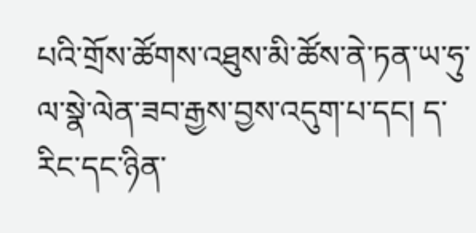པའི་གྲོས་ཚོགས་འཐུས་མི་ཚོས་ནེ་ཏན་ཡ་ཧུ་ལ་སྣེ་ལེན་ཟབ་རྒྱས་བྱས་འདུག་པ་དང། ད་རིང་དང་ཉིན་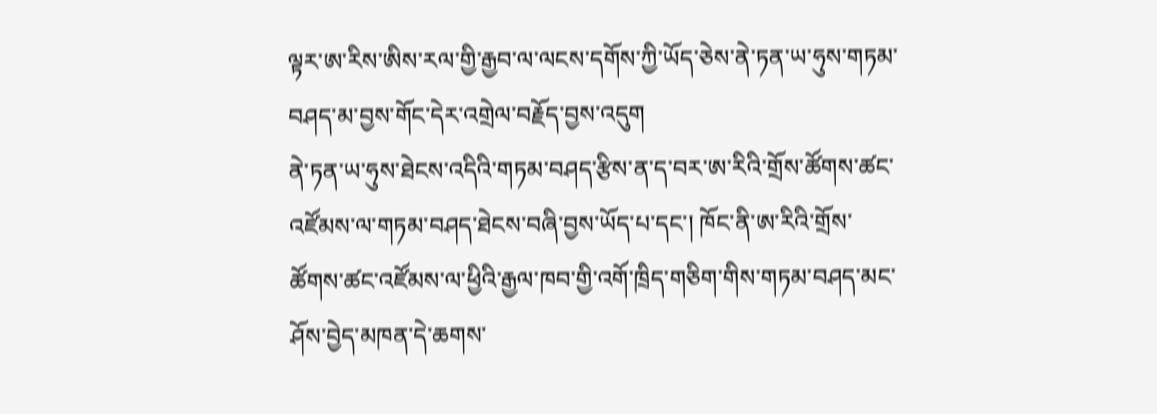ལྟར་ཨ་རིས་ཨིས་རལ་གྱི་རྒྱབ་ལ་ལངས་དགོས་ཀྱི་ཡོད་ཅེས་ནེ་ཏན་ཡ་ཧུས་གཏམ་བཤད་མ་བྱས་གོང་དེར་འགྲེལ་བརྗོད་བྱས་འདུག
ནེ་ཏན་ཡ་ཧུས་ཐེངས་འདིའི་གཏམ་བཤད་རྩིས་ན་ད་བར་ཨ་རིའི་གྲོས་ཚོགས་ཚང་འཛོམས་ལ་གཏམ་བཤད་ཐེངས་བཞི་བྱས་ཡོད་པ་དང་། ཁོང་ནི་ཨ་རིའི་གྲོས་ཚོགས་ཚང་འཛོམས་ལ་ཕྱིའི་རྒྱལ་ཁབ་གྱི་འགོ་ཁྲིད་གཅིག་གིས་གཏམ་བཤད་མང་ཤོས་བྱེད་མཁན་དེ་ཆགས་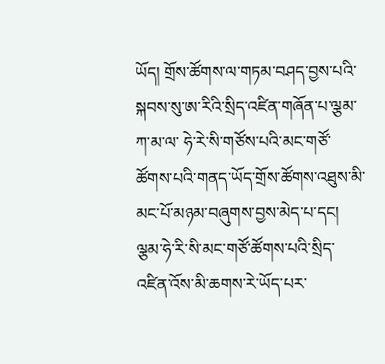ཡོད། གྲོས་ཚོགས་ལ་གཏམ་བཤད་བྱས་པའི་སྐབས་སུ་ཨ་རིའི་སྲིད་འཛིན་གཞོན་པ་ལྕམ་ཀ་མ་ལ་ ཧེ་རེ་སི་གཙོས་པའི་མང་གཙོ་ཚོགས་པའི་གནད་ཡོད་གྲོས་ཚོགས་འཐུས་མི་མང་པོ་མཉམ་བཞུགས་བྱས་མེད་པ་དང། ལྕམ་ཧེ་རི་སི་མང་གཙོ་ཚོགས་པའི་སྲིད་འཛིན་འོས་མི་ཆགས་རེ་ཡོད་པར་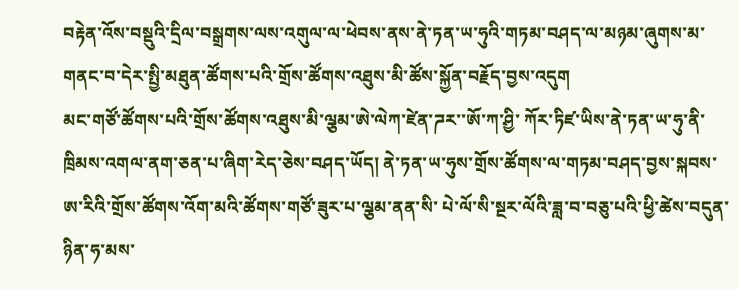བརྟེན་འོས་བསྡུའི་དྲིལ་བསྒྲགས་ལས་འགུལ་ལ་ཕེབས་ནས་ནེ་ཏན་ཡ་ཧུའི་གཏམ་བཤད་ལ་མཉམ་ཞུགས་མ་གནང་བ་དེར་སྤྱི་མཐུན་ཚོགས་པའི་གྲོས་ཚོགས་འཐུས་མི་ཚོས་སྐྱོན་བརྗོད་བྱས་འདུག
མང་གཙོ་ཚོགས་པའི་གྲོས་ཚོགས་འཐུས་མི་ལྕམ་ཨེ་ལེཀ་ཛེན་ཌར་་ཨོ་ཀ་ཤྱི་ ཀོར་ཏིཛ་ཡིས་ནེ་ཏན་ཡ་ཧུ་ནི་ཁྲིམས་འགལ་ནག་ཅན་པ་ཞིག་རེད་ཅེས་བཤད་ཡོད། ནེ་ཏན་ཡ་ཧུས་གྲོས་ཚོགས་ལ་གཏམ་བཤད་བྱས་སྐབས་ཨ་རིའི་གྲོས་ཚོགས་འོག་མའི་ཚོགས་གཙོ་ཟུར་པ་ལྕམ་ནན་སི་ པེ་ལོ་སི་སྔར་ལོའི་ཟླ་བ་བཅུ་པའི་ཕྱི་ཚེས་བདུན་ཉིན་ཧ་མས་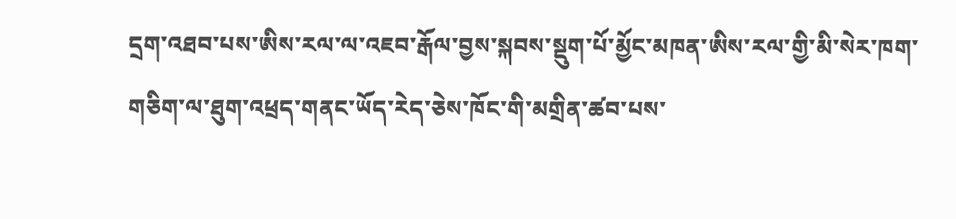དྲག་འཐབ་པས་ཨིས་རལ་ལ་འཇབ་རྒོལ་བྱས་སྐབས་སྡུག་པོ་མྱོང་མཁན་ཨིས་རལ་གྱི་མི་སེར་ཁག་གཅིག་ལ་ཐུག་འཕྲད་གནང་ཡོད་རེད་ཅེས་ཁོང་གི་མགྲིན་ཚབ་པས་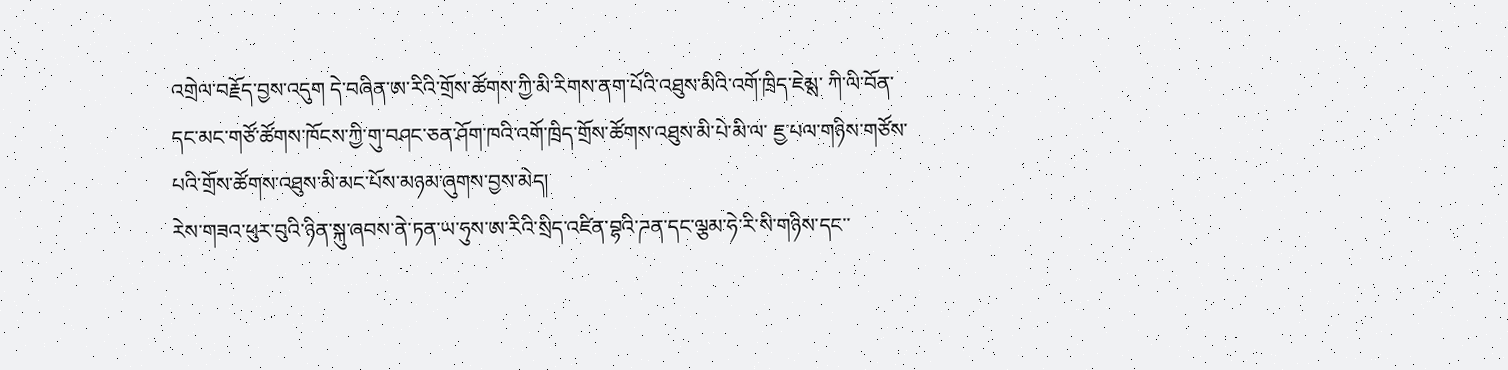འགྲེལ་བརྗོད་བྱས་འདུག དེ་བཞིན་ཨ་རིའི་གྲོས་ཚོགས་ཀྱི་མི་རིགས་ནག་པོའི་འཐུས་མིའི་འགོ་ཁྲིད་ཇེམྶ་ ཀི་ལི་བོན་དང་མང་གཙོ་ཚོགས་ཁོངས་ཀྱི་གུ་བཤང་ཅན་ཤོག་ཁའི་འགོ་ཁྲིད་གྲོས་ཚོགས་འཐུས་མི་པེ་མི་ལ་ ཇྱ་པལ་གཉིས་གཙོས་པའི་གྲོས་ཚོགས་འཐུས་མི་མང་པོས་མཉམ་ཞུགས་བྱས་མེད།
རེས་གཟའ་ཕུར་བུའི་ཉིན་སྐུ་ཞབས་ནེ་ཏན་ཡ་ཧུས་ཨ་རིའི་སྲིད་འཛིན་བྷའི་ཌན་དང་ལྕམ་ཧེ་རི་སི་གཉིས་དང་་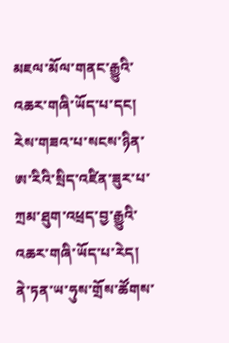མཇལ་མོལ་གནང་རྒྱུའི་འཆར་གཞི་ཡོད་པ་དང། རེས་གཟའ་པ་སངས་ཉིན་ཨ་རིའི་སྲིད་འཛིན་ཟུར་པ་ཀྲམ་ཐུག་འཕྲད་བྱ་རྒྱུའི་འཆར་གཞི་ཡོད་པ་རེད།
ནེ་ཏན་ཡ་ཧུས་གྲོས་ཚོགས་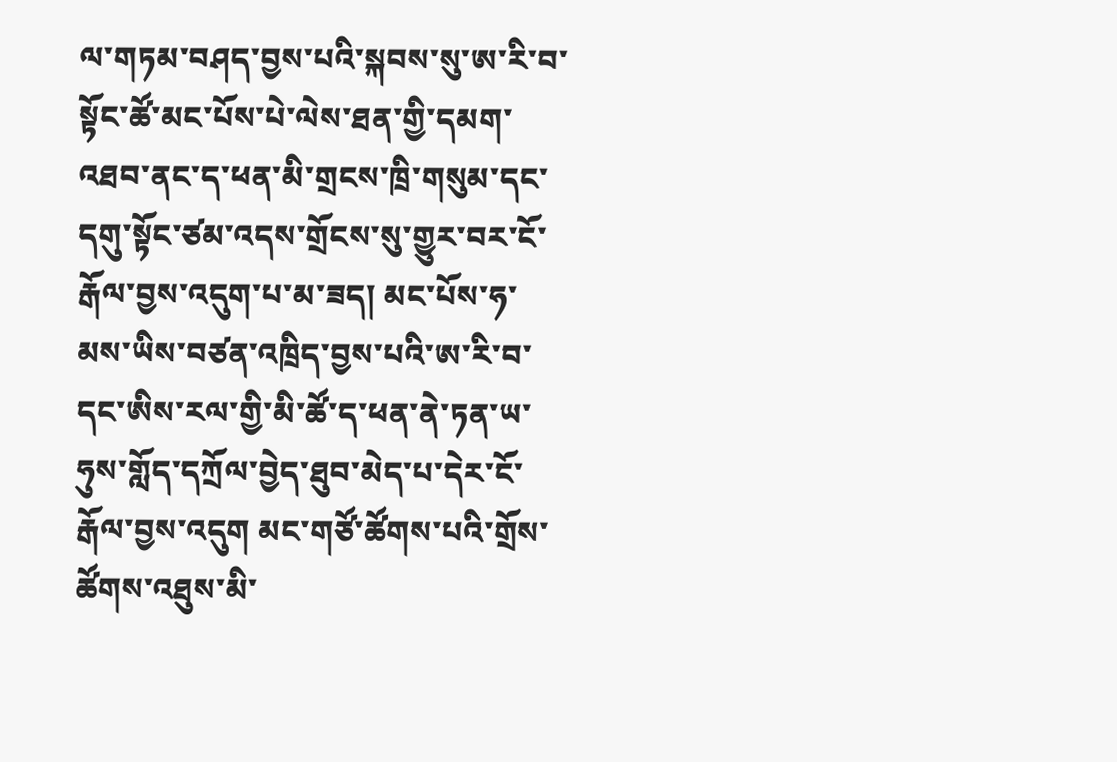ལ་གཏམ་བཤད་བྱས་པའི་སྐབས་སུ་ཨ་རི་བ་སྟོང་ཚོ་མང་པོས་པེ་ལེས་ཐན་གྱི་དམག་འཐབ་ནང་ད་ཕན་མི་གྲངས་ཁྲི་གསུམ་དང་དགུ་སྟོང་ཙམ་འདས་གྲོངས་སུ་གྱུར་བར་ངོ་རྒོལ་བྱས་འདུག་པ་མ་ཟད། མང་པོས་ཧ་མས་ཡིས་བཙན་འཁྲིད་བྱས་པའི་ཨ་རི་བ་དང་ཨིས་རལ་གྱི་མི་ཚོ་ད་ཕན་ནེ་ཏན་ཡ་ཧུས་གློད་དཀྲོལ་བྱེད་ཐུབ་མེད་པ་དེར་ངོ་རྒོལ་བྱས་འདུག མང་གཙོ་ཚོགས་པའི་གྲོས་ཚོགས་འཐུས་མི་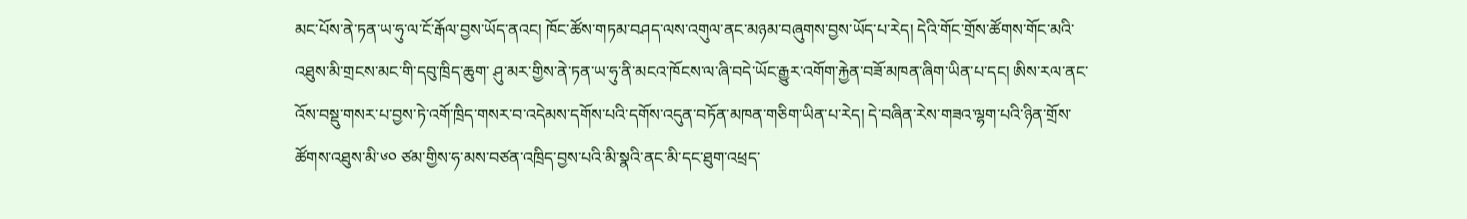མང་པོས་ནེ་ཏན་ཡ་ཧུ་ལ་ངོ་རྒོལ་བྱས་ཡོད་ནའང། ཁོང་ཚོས་གཏམ་བཤད་ལས་འགུལ་ནང་མཉམ་བཞུགས་བྱས་ཡོད་པ་རེད། དེའི་གོང་གྲོས་ཚོགས་གོང་མའི་འཐུས་མི་གྲངས་མང་གི་དབུ་ཁྲིད་ཆུག་ ཤུ་མར་གྱིས་ནེ་ཏན་ཡ་ཧུ་ནི་མངའ་ཁོངས་ལ་ཞི་བདེ་ཡོང་རྒྱུར་འགོག་རྐྱེན་བཟོ་མཁན་ཞིག་ཡིན་པ་དང། ཨིས་རལ་ནང་འོས་བསྡུ་གསར་པ་བྱས་ཏེ་འགོ་ཁྲིད་གསར་བ་འདེམས་དགོས་པའི་དགོས་འདུན་བཏོན་མཁན་གཅིག་ཡིན་པ་རེད། དེ་བཞིན་རེས་གཟའ་ལྷག་པའི་ཉིན་གྲོས་ཚོགས་འཐུས་མི་༦༠ ཙམ་གྱིས་ཧ་མས་བཙན་འཁྲིད་བྱས་པའི་མི་སྣའི་ནང་མི་དང་ཐུག་འཕྲད་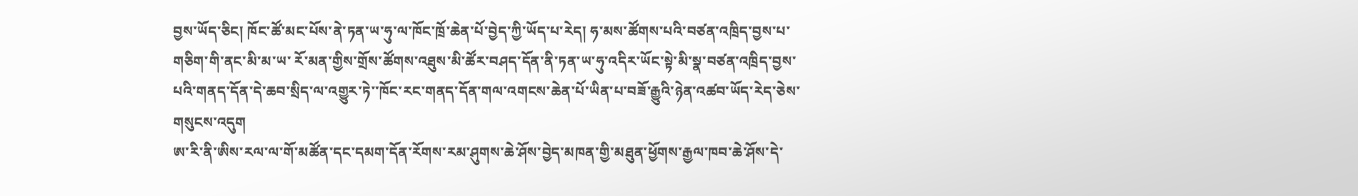བྱས་ཡོད་ཅིང། ཁོང་ཚོ་མང་པོས་ནེ་ཏན་ཡ་ཧུ་ལ་ཁོང་ཁྲོ་ཆེན་པོ་བྱེད་ཀྱི་ཡོད་པ་རེད། ཧ་མས་ཚོགས་པའི་བཙན་འཁྲིད་བྱས་པ་གཅིག་གི་ནང་མི་མ་ཡ་ རོ་མན་གྱིས་གྲོས་ཚོགས་འཐུས་མི་ཚོར་བཤད་དོན་ནི་ཏན་ཡ་ཧུ་འདིར་ཡོང་སྟེ་མི་སྣ་བཙན་འཁྲིད་བྱས་པའི་གནད་དོན་དེ་ཆབ་སྲིད་ལ་འགྱུར་ཏེ་་ཁོང་རང་གནད་དོན་གལ་འགངས་ཆེན་པོ་ཡིན་པ་བཟོ་རྒྱུའི་ཉེན་འཚབ་ཡོད་རེད་ཅེས་གསུངས་འདུག
ཨ་རི་ནི་ཨིས་རལ་ལ་གོ་མཚོན་དང་དམག་དོན་རོགས་རམ་ཤུགས་ཆེ་ཤོས་བྱེད་མཁན་གྱི་མཐུན་ཕྱོགས་རྒྱལ་ཁབ་ཆེ་ཤོས་དེ་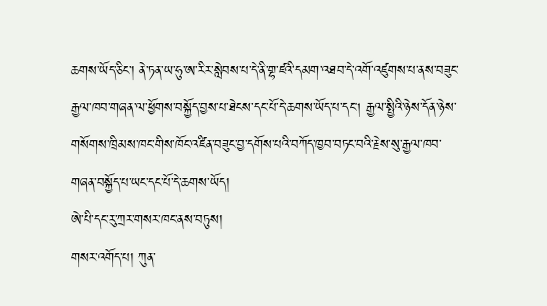ཆགས་ཡོད་ཅིང་། ནེ་ཏན་ཡ་ཧུ་ཨ་རིར་སླེབས་པ་དེ་ནི་གྷ་ཛའི་དམག་འཐབ་དེ་འགོ་འཛུགས་པ་ནས་བཟུང་རྒྱལ་ཁབ་གཞན་ལ་ཕྱོགས་བསྐྱོད་བྱས་པ་ཐེངས་དང་པོ་དེ་ཆགས་ཡོད་པ་དང། རྒྱལ་སྤྱིའི་ཉེས་དོན་ཉེས་གསོགས་ཁྲིམས་ཁང་གིས་ཁོང་འཛིན་བཟུང་བྱ་དགོས་པའི་བཀོད་ཁྱབ་བཏང་བའི་རྗེས་སུ་རྒྱལ་ཁབ་གཞན་བསྐྱོད་པ་ཡང་དང་པོ་དེ་ཆགས་ཡོད།
ཨེ་པི་དང་རུ་ཀྲར་གསར་ཁང་ནས་བཏུས།
གསར་འགོད་པ། ཀུན་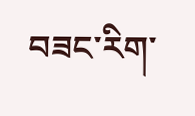བཟང་རིག་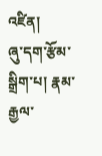འཛིན།
ཞུ་དག་རྩོམ་སྒྲིག་པ། རྣམ་རྒྱལ་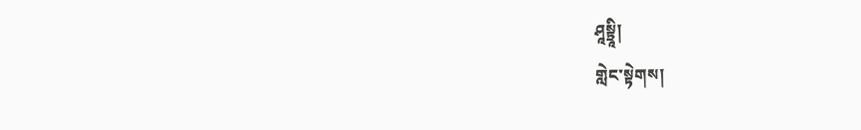ཤཱསྟྲཱི།
གླེང་སྟེགས།